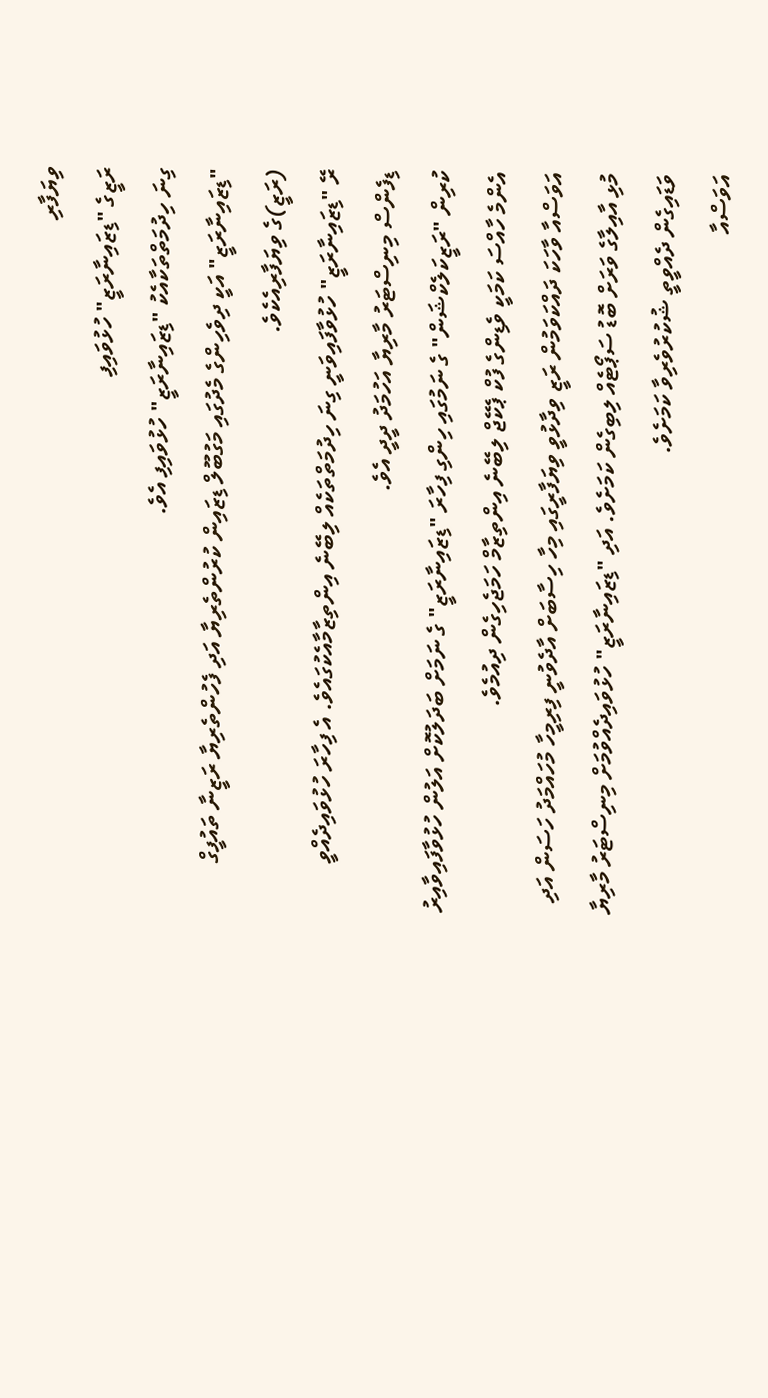ވިޔަފާރި
ރަޒީގެ "ޑިޒައިނާރަޒީ" ހުޅުވައިފި
ގިނަ ހިދުމަތްތަކާއެކު "ޑިޒައިނާރަޒީ" ހުޅުވައިފި އެވެ.
"ޑިޒައިނާރަޒީ" އަކީ ދިވެހިންގެ މެދުގައި މަގުބޫލް ޑިޒައިން ކުރުންތެރިޔާ އަދި ފެހުންތެރިޔާ ރަޒީނާ ތައުފީގް (ރަޒީ)ގެ ވިޔަފާރިއެކެވެ.
ރޭ "ޑިޒައިނާރަޒީ" ހުޅުވާފައިވަނީ ގިނަ ހިދުމަތްތަކެއް ލިބޭނެ އިންތިޒާމާއެކުގައެވެ. އެ ފިހާރަ ހުޅުވައިދެއްވީ ޑިފެންސް މިނިސްޓަރު މާރިޔާ އަހުމަދު ދީދީ އެވެ.
ކުރިން "ރަޒީކަލެކްޝަން" ގެ ނަމުގައި ހިންގި ފިހާރަ "ޑިޒައިނާރަޒީ" ގެ ނަމަށް ބަދަލުކޮށް އަލުން ހުޅުވާފައިވާއިރު އެންމެ ހާއްސަ ކަމަކީ ވެޑިންގެ ފުކް ޕެކޭޖް ލިބޭނެ އިންތިޒާމް ހަމަޖެހިގެން ދިއުމެވެ.
އަވަސްއާ ވާހަކަ ދައްކަވަމުން ރަޒީ ވިދާޅުވީ ވިޔަފާރީގައި މިހާ ހިސާބަށް އާދެވުނީ ފިރިމީހާ މުހައްމަދު ހަސަން އަދި މުޅި އާއިލާގެ ވަރަށް ބޮޑު ސަޕޯޓެއް ލިބިގެން ކަމަށެވެ. އަދި "ޑިޒައިނާރަޒީ" ހުޅުވައިދެއްވުމަށް މިނިސްޓަރު މާރިޔާ ވަޑައިގެން ދެއްވީތީ ޝުކުރުވެރިވާ ކަމަށެވެ.
އަވަސްއާ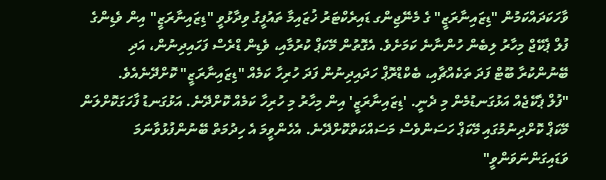ވާހަކަދައްކަމުން "ޑިޒައިނާރަޒީ" ގެ މެނޭޖިންގ ޑައިރެކްޓަރު ޚުޒައިމާ ތައުފީގު ވިދާޅުވީ "ޑިޒައިނާރަޒީ" އިން ވެޑިންގެ ފުލް ޕެކޭޖް މިހާރު ލިބެން ހުންނާނެ ކަމަށެވެ. އެގޮތުން މޭކަޕް ކުރުމާއި، ވެޑިން ޑްރެސް ފަހައިދިނުން، އަދި ބޭނުންކުރާ ބޫޓް ފަދަ ތަކެއްޗާއި، ބެކްޑްރޮޕް ހަދައިދިނުން ފަދަ ހުރިހާ ކަމެއް "ޑިޒައިނާރަޒީ" ކޮށްދޭނެއެވެ.
"ފުލް ޕެކޭޖެއް އަޅުގަނޑުމެން މި ދެނީ. 'ޑިޒައިނާރަޒީ' އިން މިހާރު މި ހުރިހާ ކަމެއް ކޮށްދޭނެ. އަޅުގަނޑު ފާހަގަކޮށްލަން މޭކަޕް ކޮށްދިނުމުގައި މޭކަޕް ހަސަންވެސް މަސައްކަތްކޮށްދޭނެ. އެހެންވީމަ އެ ހިދުމަތް ބޭނުންފުޅުވާނަމަ ވަޑައިގަންނަވަންވީ"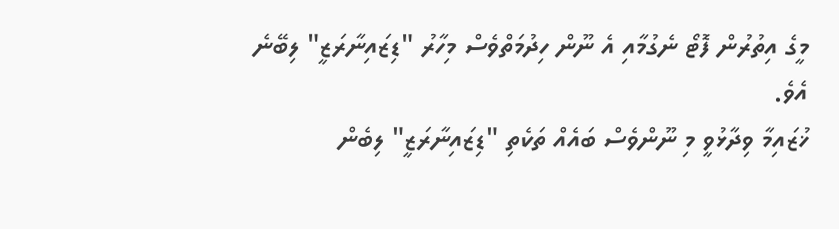މީގެ އިތުރުން ފޮޓޯ ނެގުމާއި އެ ނޫން ހިދުމަތްވެސް މިހާރު "ޑިޒައިނާރަޒީ" ލިބޭނެ އެވެ.
ޚުޒައިމާ ވިދާޅުވީ މި ނޫންވެސް ބައެއް ތަކެތި "ޑިޒައިނާރަޒީ" ލިބެން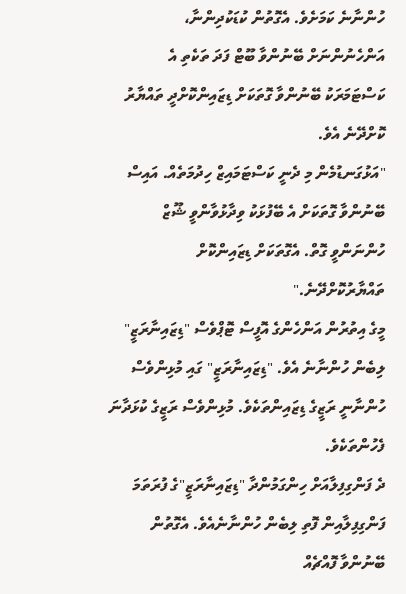ހުންނާނެ ކަމަށެވެ. އެގޮތުން ކުޑަކުދިންނާ، އަންހެނުންނަށް ބޭނުންވާ ބޫޓް ފަދަ ތަކެތި އެ ކަސްޓަމަރަކު ބޭނުންވާ ގޮތަކަށް ޑިޒައިންކޮށްދީ ތައްޔާރު ކޮށްދޭނެ އެވެ.
"އަޅުގަނޑުމެން މި ދެނީ ކަސްޓަމައިޒް ހިދުމަތެއް. އައިސް ބޭނުންވާ ގޮތަކަށް އެ ބޭފުޅަކު ވިދާޅުވާންވީ ޝޫޒް ހުންނަންވީ ގޮތް. އެގޮތަކަށް ޑިޒައިންކޮށް ތައްޔާރުކޮށްދޭނެ."
މީގެ އިތުރުން އަންހެންގެ އޮފީސް ޓޮޕްވެސް "ޑިޒައިނާރަޒީ" ލިބެން ހުންނާނެ އެވެ. "ޑިޒައިނާރަޒީ" ގައި މުޅިންވެސް ހުންނާނީ ރަޒީގެ ޑިޒައިންތަކެވެ. މުޅިންވެސް ރަޒީގެ ކުޅަދާނަ ފެހުންތަކެވެ.
ދެ ފަންގިފިލާއަށް ހިންގަމުންދާ "ޑިޒައިނާރަޒީ"ގެ ފުރަތަމަ ފަންގިފިލާއިން ފޮތި ލިބެން ހުންނާނެއެވެ. އެގޮތުން ބޭނުންވާ ފޮއްޗެއް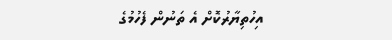އިހުތިޔާރުކޮށް އެ ތަނުން ފެހުމުގެ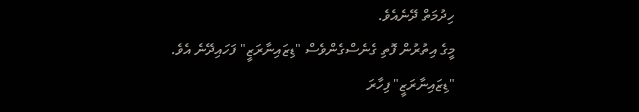ހިދުމަތް ދޭނެއެވެ.
މީގެ އިތުރުން ފޮތި ގެނެސްގެންވެސް "ޑިޒައިނާރަޒީ" ފަހައިދޭނެ އެވެ.
"ޑިޒައިނާރަޒީ" ފިހާރަ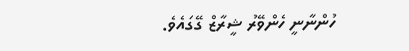ހުންނާނީ ހެންވޭރު ޝީރާޒް ގޭގައެވެ.